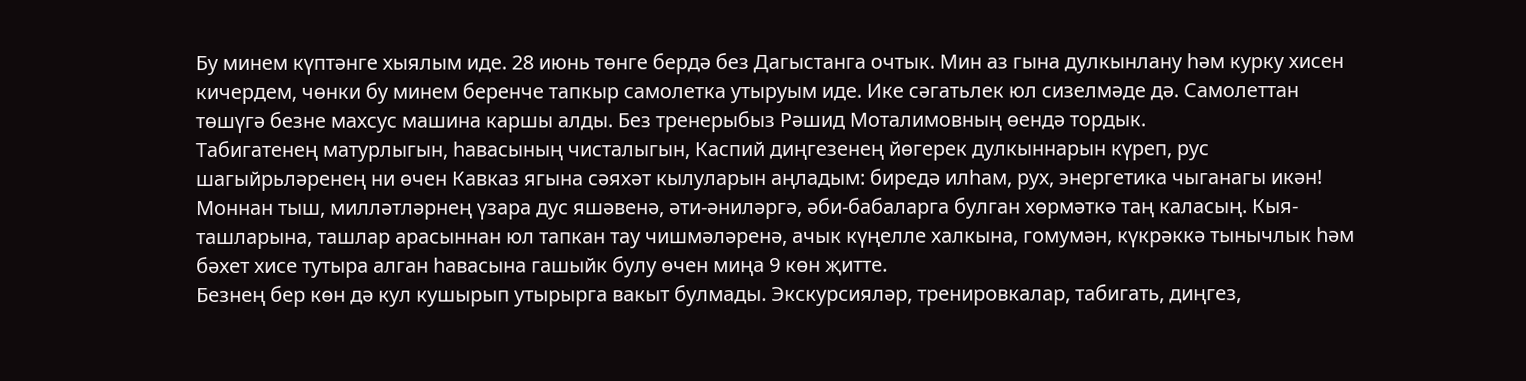Бу минем күптәнге хыялым иде. 28 июнь төнге бердә без Дагыстанга очтык. Мин аз гына дулкынлану һәм курку хисен кичердем, чөнки бу минем беренче тапкыр самолетка утыруым иде. Ике сәгатьлек юл сизелмәде дә. Самолеттан төшүгә безне махсус машина каршы алды. Без тренерыбыз Рәшид Моталимовның өендә тордык.
Табигатенең матурлыгын, һавасының чисталыгын, Каспий диңгезенең йөгерек дулкыннарын күреп, рус шагыйрьләренең ни өчен Кавказ ягына сәяхәт кылуларын аңладым: биредә илһам, рух, энергетика чыганагы икән! Моннан тыш, милләтләрнең үзара дус яшәвенә, әти-әниләргә, әби-бабаларга булган хөрмәткә таң каласың. Кыя-ташларына, ташлар арасыннан юл тапкан тау чишмәләренә, ачык күңелле халкына, гомумән, күкрәккә тынычлык һәм бәхет хисе тутыра алган һавасына гашыйк булу өчен миңа 9 көн җитте.
Безнең бер көн дә кул кушырып утырырга вакыт булмады. Экскурсияләр, тренировкалар, табигать, диңгез,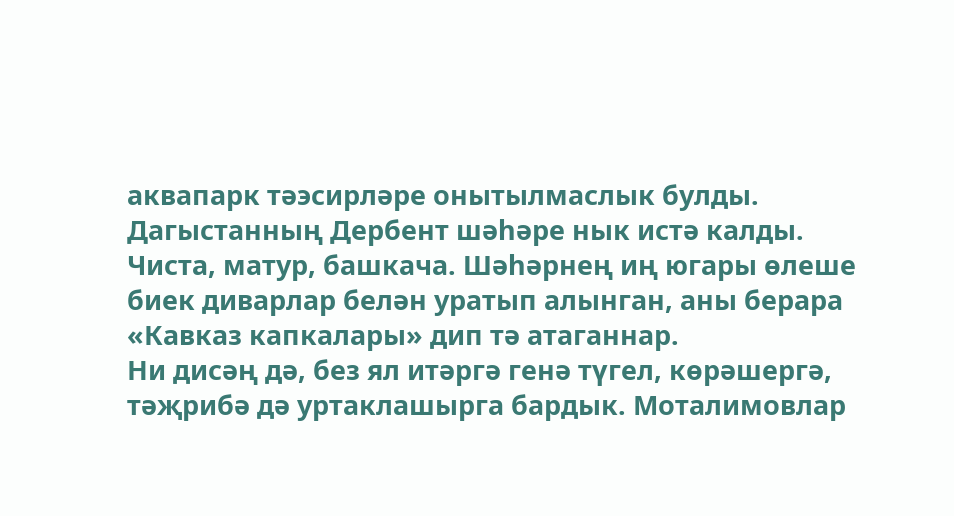аквапарк тәэсирләре онытылмаслык булды. Дагыстанның Дербент шәһәре нык истә калды. Чиста, матур, башкача. Шәһәрнең иң югары өлеше биек диварлар белән уратып алынган, аны берара «Кавказ капкалары» дип тә атаганнар.
Ни дисәң дә, без ял итәргә генә түгел, көрәшергә, тәҗрибә дә уртаклашырга бардык. Моталимовлар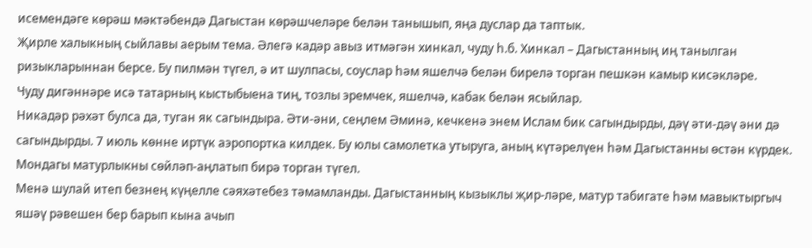исемендәге көрәш мәктәбендә Дагыстан көрәшчеләре белән танышып, яңа дуслар да таптык.
Җирле халыкның сыйлавы аерым тема. Әлегә кадәр авыз итмәгән хинкал, чуду һ.б. Хинкал – Дагыстанның иң танылган ризыкларыннан берсе. Бу пилмән түгел, ә ит шулпасы, соуслар һәм яшелчә белән бирелә торган пешкән камыр кисәкләре.
Чуду дигәннәре исә татарның кыстыбыена тиң, тозлы эремчек, яшелчә, кабак белән ясыйлар.
Никадәр рәхәт булса да, туган як сагындыра. Әти-әни, сеңлем Әминә, кечкенә энем Ислам бик сагындырды, дәү әти-дәү әни дә сагындырды. 7 июль көнне иртүк аэропортка килдек. Бу юлы самолетка утыруга, аның күтәрелүен һәм Дагыстанны өстән күрдек. Мондагы матурлыкны сөйләп-аңлатып бирә торган түгел.
Менә шулай итеп безнең күңелле сәяхәтебез тәмамланды. Дагыстанның кызыклы җир-ләре, матур табигате һәм мавыктыргыч яшәү рәвешен бер барып кына ачып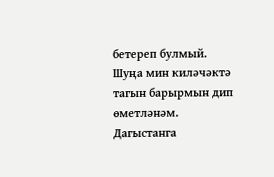бетереп булмый. Шуңа мин киләчәктә тагын барырмын дип өметләнәм.
Дагыстанга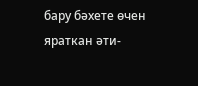бару бәхете өчен яраткан әти-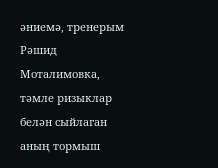әниемә, тренерым Рәшид Моталимовка, тәмле ризыклар белән сыйлаган аның тормыш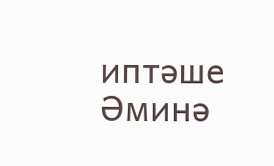иптәше Әминә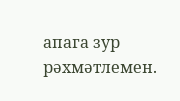апага зур рәхмәтлемен.